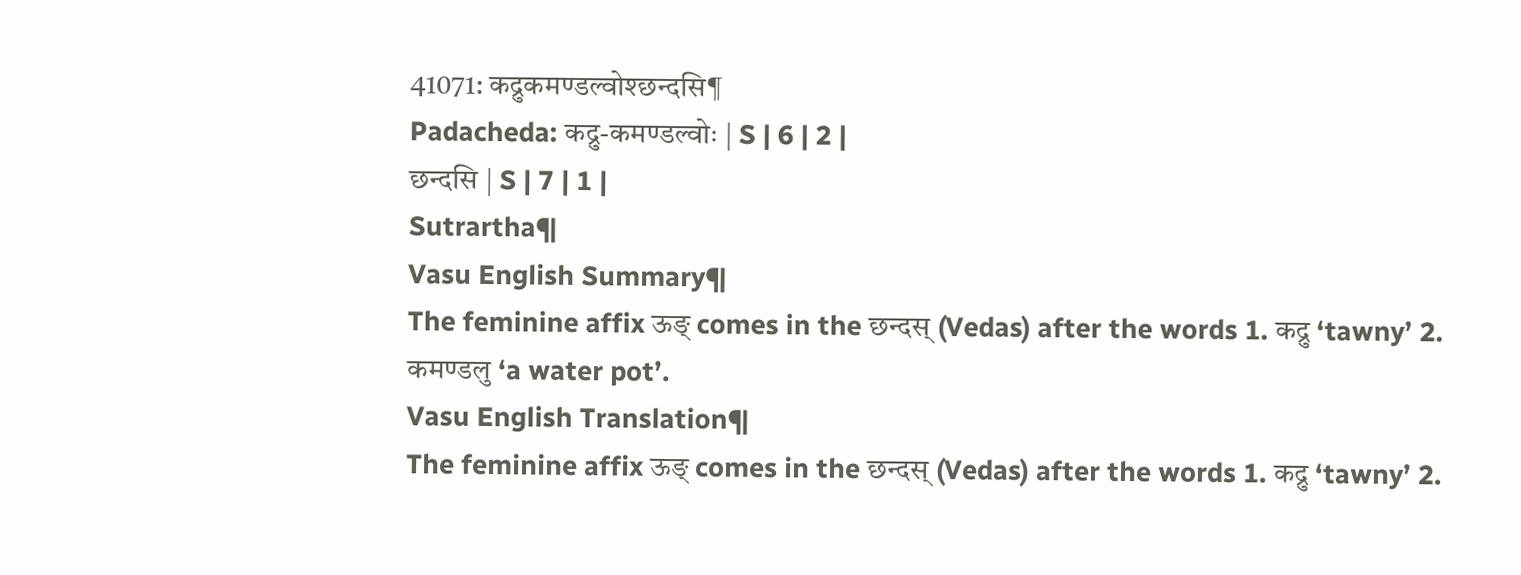41071: कद्रुकमण्डल्वोश्छन्दसि¶
Padacheda: कद्रु-कमण्डल्वोः | S | 6 | 2 |
छन्दसि | S | 7 | 1 |
Sutrartha¶
Vasu English Summary¶
The feminine affix ऊङ् comes in the छन्दस् (Vedas) after the words 1. कद्रु ‘tawny’ 2. कमण्डलु ‘a water pot’.
Vasu English Translation¶
The feminine affix ऊङ् comes in the छन्दस् (Vedas) after the words 1. कद्रु ‘tawny’ 2.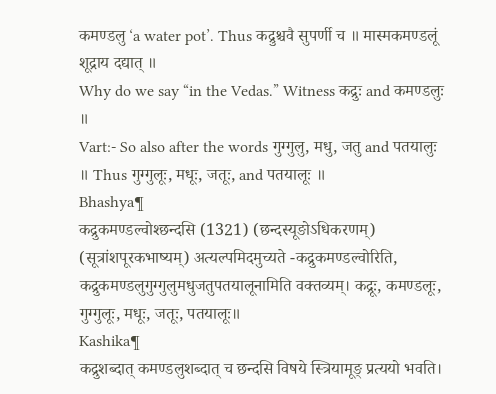कमण्डलु ‘a water pot’. Thus कद्रुश्चवै सुपर्णी च ॥ मास्मकमण्डलूं शूद्राय दद्यात् ॥
Why do we say “in the Vedas.” Witness कद्रुः and कमण्डलुः ॥
Vart:- So also after the words गुग्गुलु, मधु, जतु and पतयालुः ॥ Thus गुग्गुलूः, मधूः, जतूः, and पतयालूः ॥
Bhashya¶
कद्रुकमण्डल्वोश्छन्दसि (1321) (छन्दस्यूङोऽधिकरणम्) (सूत्रांशपूरकभाष्यम्) अत्यल्पमिदमुच्यते -कद्रुकमण्डल्वोरिति, कद्रुकमण्डलुगुग्गुलुमधुजतुपतयालूनामिति वक्तव्यम्। कद्रूः, कमण्डलूः, गुग्गुलूः, मधूः, जतूः, पतयालूः॥
Kashika¶
कद्रुशब्दात् कमण्डलुशब्दात् च छन्दसि विषये स्त्रियामूङ् प्रत्ययो भवति।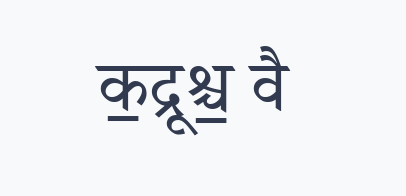क॒द्रूश्च॒ वै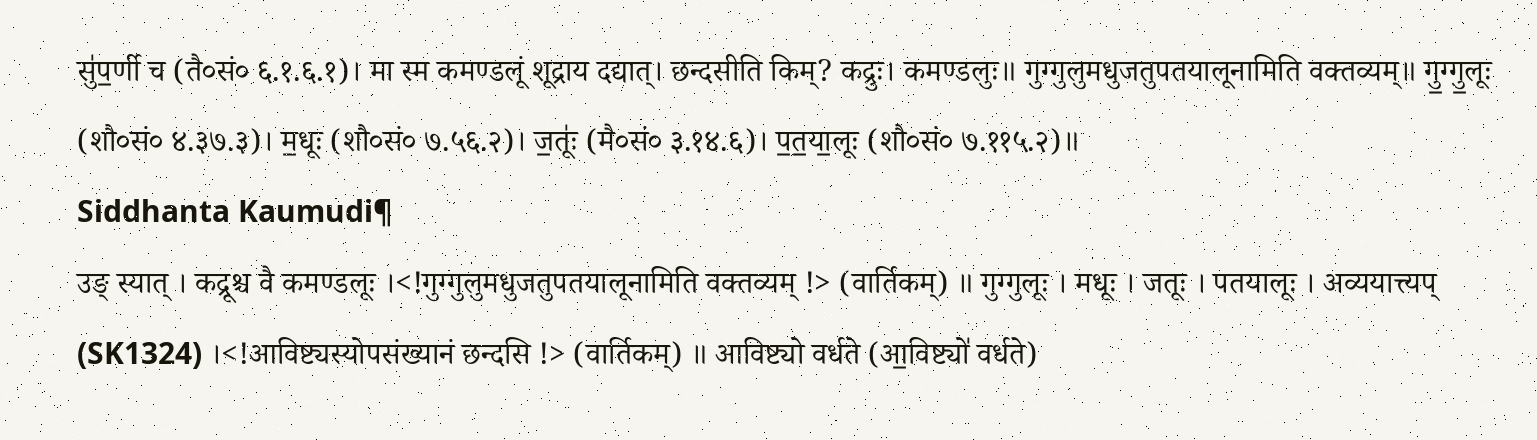सु॑प॒र्णी च (तै०सं० ६.१.६.१)। मा स्म कमण्डलूं शूद्राय दद्यात्। छन्दसीति किम्? कद्रुः। कमण्डलुः॥ गुग्गुलुमधुजतुपतयालूनामिति वक्तव्यम्॥ गु॒ग्गु॒लूः (शौ०सं० ४.३७.३)। म॒धूः (शौ०सं० ७.५६.२)। ज॒तूः॑ (मै०सं० ३.१४.६)। प॒त॒या॒लूः (शौ०सं० ७.११५.२)॥
Siddhanta Kaumudi¶
उङ् स्यात् । कद्रूश्च वै कमण्डलूः ।<!गुग्गुलुमधुजतुपतयालूनामिति वक्तव्यम् !> (वार्तिकम्) ॥ गुग्गुलूः । मधूः । जतूः । पतयालूः । अव्ययात्त्यप् (SK1324) ।<!आविष्ट्यस्योपसंख्यानं छन्दसि !> (वार्तिकम्) ॥ आविष्ट्यो वर्धते (आ॒विष्ट्यो॑ वर्धते)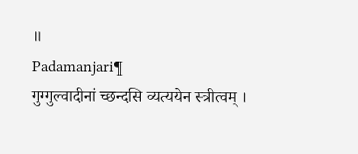॥
Padamanjari¶
गुग्गुल्वादीनां च्छन्दसि व्यत्ययेन स्त्रीत्वम् ।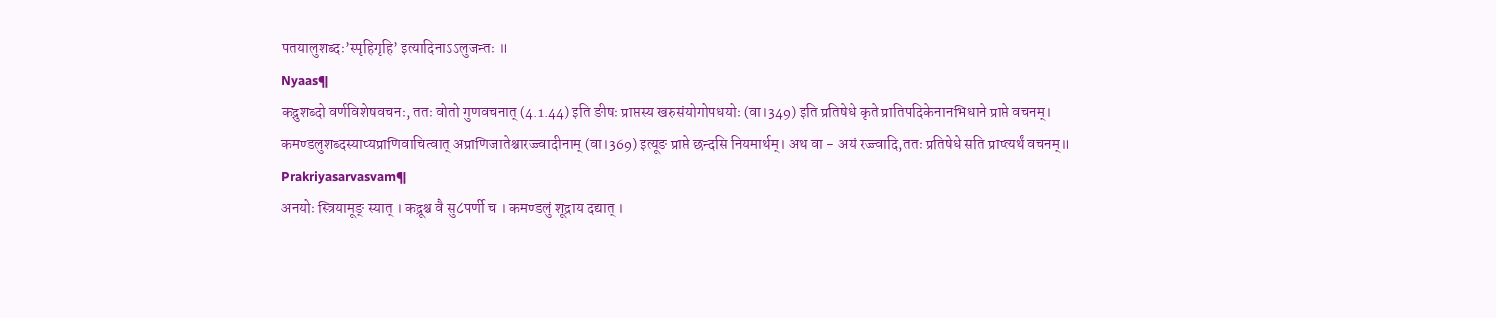पतयालुशब्दः’स्पृहिगृहि’ इत्यादिनाऽऽलुजन्तः ॥
Nyaas¶
कद्रुशब्दो वर्णविशेषवचनः, ततः वोतो गुणवचनात् (4.1.44) इति ङीषः प्राप्तस्य खरुसंयोगोपधयोः (वा।349) इति प्रतिषेधे कृते प्रातिपदिकेनानभिधाने प्राप्ते वचनम्। कमण्डलुशब्दस्याप्यप्राणिवाचित्वात् अप्राणिजातेश्चारज्ज्वादीनाम् (वा।369) इत्यूङ प्राप्ते छन्दसि नियमार्थम्। अथ वा - अयं रज्ज्वादि,ततः प्रतिषेधे सति प्राप्त्यर्थं वचनम्॥
Prakriyasarvasvam¶
अनयोः स्त्रियामूङ् स्यात् । कद्रूश्च वै सु८पर्णी च । कमण्डलुं शूद्राय दद्यात् ।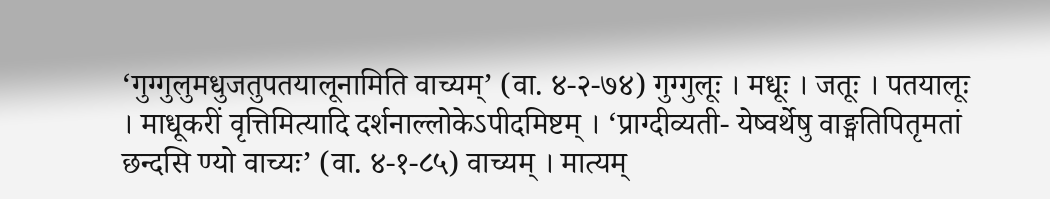‘गुग्गुलुमधुजतुपतयालूनामिति वाच्यम्’ (वा. ४-२-७४) गुग्गुलूः । मधूः । जतूः । पतयालूः । माधूकरीं वृत्तिमित्यादि दर्शनाल्लोकेऽपीदमिष्टम् । ‘प्राग्दीव्यती- येष्वर्थेषु वाङ्मतिपितृमतां छन्दसि ण्यो वाच्यः’ (वा. ४-१-८५) वाच्यम् । मात्यम्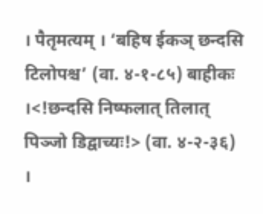। पैतृमत्यम् । ‘बहिष ईकञ् छन्दसि टिलोपश्च’ (वा. ४-१-८५) बाहीकः ।<!छन्दसि निष्फलात् तिलात् पिञ्जो डिद्वाच्यः!> (वा. ४-२-३६) ।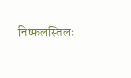निष्फलस्तिलः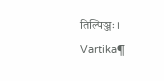तिल्पिञ्जः ।
Vartika¶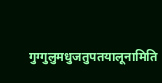गुग्गुलुमधुजतुपतयालूनामिति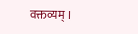वक्तव्यम् ।